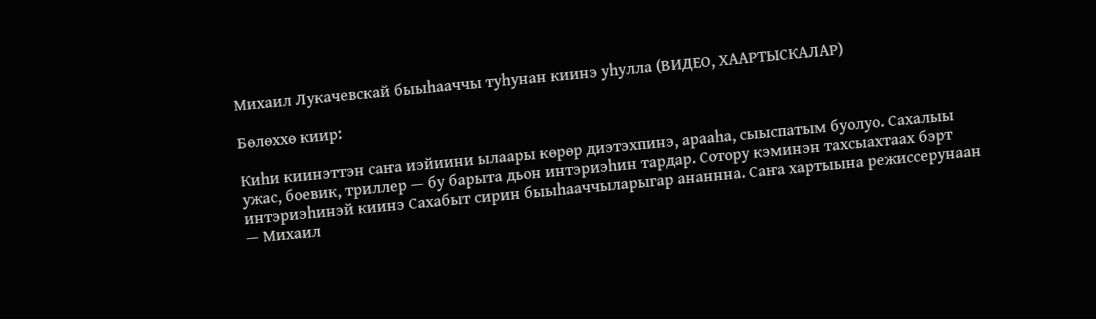Михаил Лукачевскай быыһааччы туһунан киинэ уһулла (ВИДЕО, ХААРТЫСКАЛАР)

Бөлөххө киир:

Киһи киинэттэн саҥа иэйиини ылаары көрөр диэтэхпинэ, арааһа, сыыспатым буолуо. Сахалыы ужас, боевик, триллер — бу барыта дьон интэриэһин тардар. Сотору кэминэн тахсыахтаах бэрт интэриэһинэй киинэ Сахабыт сирин быыһааччыларыгар ананнна. Саҥа хартыына режиссерунаан — Михаил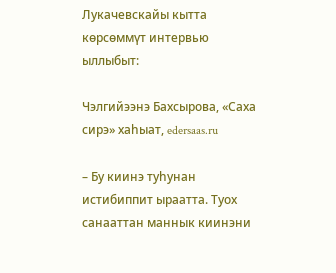Лукачевскайы кытта көрсөммүт интервью ыллыбыт:

Чэлгийээнэ Бахсырова, «Саха сирэ» хаһыат, edersaas.ru

– Бу киинэ туһунан истибиппит ыраатта. Туох санааттан маннык киинэни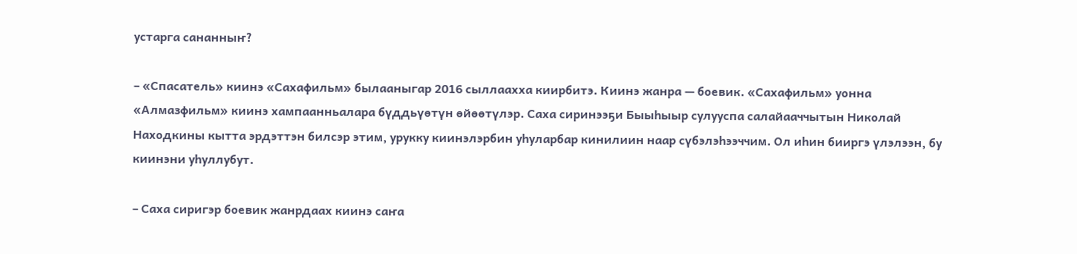устарга сананныҥ?

– «Спасатель» киинэ «Сахафильм» былааныгар 2016 сыллаахха киирбитэ. Киинэ жанра — боевик. «Сахафильм» уонна «Алмазфильм» киинэ хампаанньалара бүддьүөтүн өйөөтүлэр. Саха сиринээҕи Быыһыыр сулууспа салайааччытын Николай Находкины кытта эрдэттэн билсэр этим, урукку киинэлэрбин уһуларбар кинилиин наар сүбэлэһээччим. Ол иһин бииргэ үлэлээн, бу киинэни уһуллубут.

– Саха сиригэр боевик жанрдаах киинэ саҥа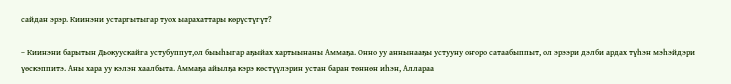сайдан эрэр. Киинэни устаргытыгар туох ыарахаттары көрүстүгүт?

– Киинэни барытын Дьокуускайга устубуппут,ол быыһыгар аҕыйах хартыынаны Аммаҕа. Онно уу аннынааҕы устууну оҥоро сатаабыппыт, ол эрээри дэлби ардах түһэн мэһэйдэри үөскэппитэ. Аны хара уу кэлэн хаалбыта. Аммаҕа айылҕа кэрэ көстүүлэрин устан баран төннөн иһэн, Аллараа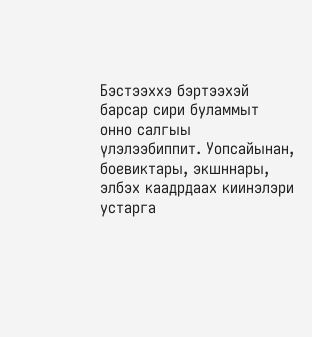Бэстээххэ бэртээхэй барсар сири буламмыт онно салгыы үлэлээбиппит. Уопсайынан, боевиктары, экшннары, элбэх каадрдаах киинэлэри устарга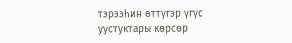тэрээһин өттүгэр үгүс уустуктары көрсөр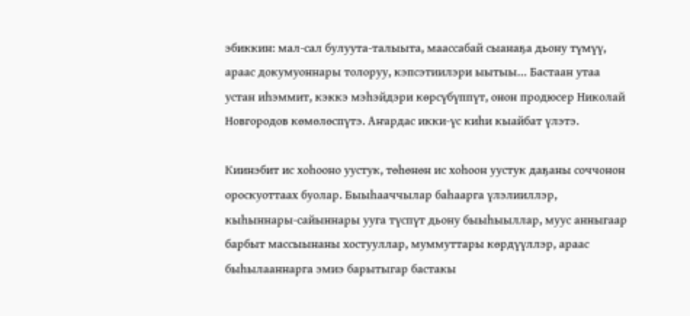эбиккин: мал-сал булуута-талыыта, маассабай сыанаҕа дьону түмүү, араас докумуоннары толоруу, кэпсэтиилэри ыытыы… Бастаан утаа устан иһэммит, кэккэ мэһэйдэри көрсүбүппүт, онон продюсер Николай Новгородов көмөлөспүтэ. Аҥардас икки-үс киһи кыайбат үлэтэ.

Киинэбит ис хоһооно уустук, төһөнөн ис хоһоон уустук даҕаны соччонон ороскуоттаах буолар. Быыһааччылар баһаарга үлэлииллэр, кыһыннары-сайыннары ууга түспүт дьону быыһыыллар, муус анныгаар барбыт массыынаны хостууллар, муммуттары көрдүүллэр, араас быһылааннарга эмиэ барытыгар бастакы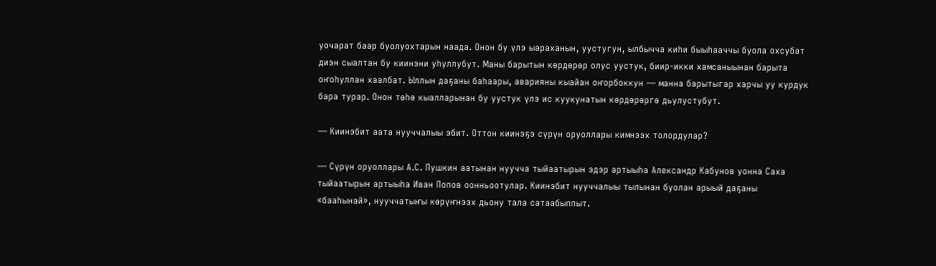уочарат баар буолуохтарын наада. Онон бу үлэ ыараханын, уустугун, ылбычча киһи быыһааччы буола охсубат диэн сыалтан бу киинэни уһуллубут. Маны барытын көрдөрөр олус уустук, биир-икки хамсаныынан барыта оҥоһуллан хаалбат. Ыллын даҕаны баһаары, аварияны кыайан оҥорбоккун — манна барытыгар харчы уу курдук бара турар. Онон төһө кыалларынан бу уустук үлэ ис куукунатын көрдөрөргө дьулустубут.

— Киинэбит аата нууччалыы эбит. Оттон киинэҕэ сүрүн оруоллары кимнээх толордулар?

— Сүрүн оруоллары А.С. Пушкин аатынан нуучча тыйаатырын эдэр артыыһа Александр Кабунов уонна Саха тыйаатырын артыыһа Иван Попов оонньоотулар. Киинэбит нууччалыы тылынан буолан арыый даҕаны «бааһынай», нууччатыҥы көрүҥнээх дьону тала сатаабыппыт.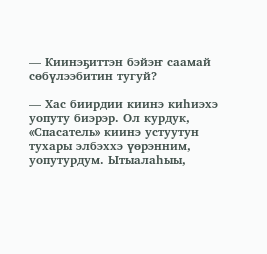— Киинэҕиттэн бэйэҥ саамай сөбүлээбитин тугуй?

— Хас биирдии киинэ киһиэхэ уопуту биэрэр. Ол курдук, «Спасатель» киинэ устуутун тухары элбэххэ үөрэнним, уопутурдум. Ытыалаһыы,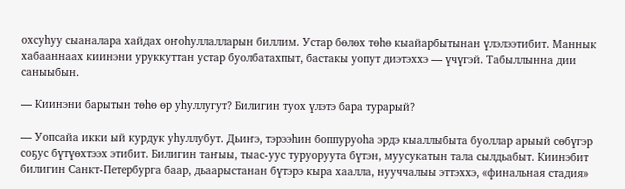охсуһуу сыаналара хайдах оҥоһуллалларын биллим. Устар бөлөх төһө кыайарбытынан үлэлээтибит. Маннык хабааннаах киинэни уруккуттан устар буолбатахпыт, бастакы уопут диэтэххэ — үчүгэй. Табыллынна дии саныыбын.

— Киинэни барытын төһө өр уһуллугут? Билигин туох үлэтэ бара турарый?

— Уопсайа икки ый курдук уһуллубут. Дьиҥэ, тэрээһин боппуруоһа эрдэ кыаллыбыта буоллар арыый сөбүгэр соҕус бүтүөхтээх этибит. Билигин таҥыы, тыас-уус туруоруута бүтэн, муусукатын тала сылдьабыт. Киинэбит билигин Санкт-Петербурга баар, дьаарыстанан бүтэрэ кыра хаалла, нууччалыы эттэххэ, «финальная стадия»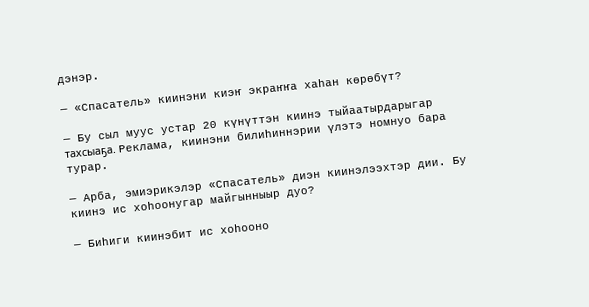дэнэр.

— «Спасатель» киинэни киэҥ экраҥҥа хаһан көрөбүт?

— Бу сыл муус устар 20 күнүттэн киинэ тыйаатырдарыгар тахсыаҕа. Реклама, киинэни билиһиннэрии үлэтэ номнуо бара турар.

— Арба, эмиэрикэлэр «Спасатель» диэн киинэлээхтэр дии. Бу киинэ ис хоһоонугар майгынныыр дуо?

— Биһиги киинэбит ис хоһооно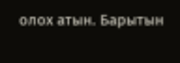олох атын. Барытын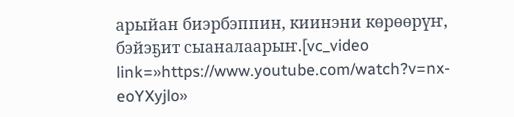арыйан биэрбэппин, киинэни көрөөрүҥ, бэйэҕит сыаналаарыҥ.[vc_video link=»https://www.youtube.com/watch?v=nx-eoYXyjlo»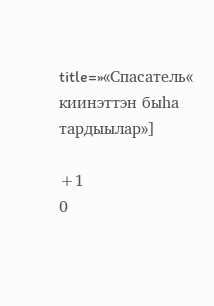title=»«Спасатель« киинэттэн быһа тардыылар»]

+1
0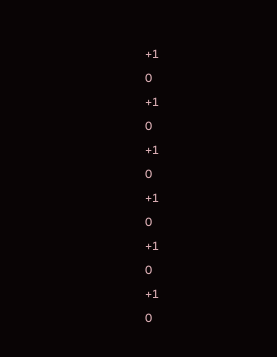+1
0
+1
0
+1
0
+1
0
+1
0
+1
0